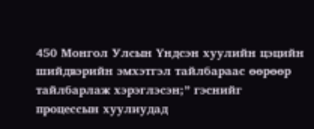450 Монгол Улсын Үндсэн хуулийн цэцийн шийдвэрийн эмхэтгэл тайлбараас өөрөөр тайлбарлаж хэрэглэсэн;” гэснийг процессын хуулиудад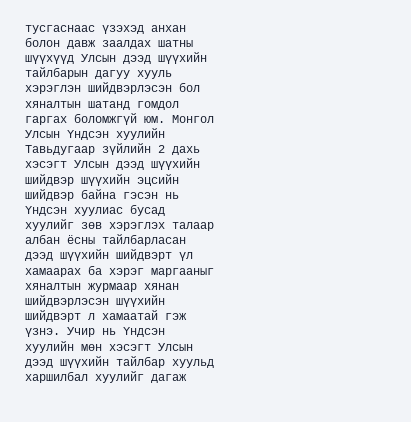тусгаснаас үзэхэд анхан болон давж заалдах шатны шүүхүүд Улсын дээд шүүхийн тайлбарын дагуу хууль хэрэглэн шийдвэрлэсэн бол хяналтын шатанд гомдол гаргах боломжгүй юм. Монгол Улсын Үндсэн хуулийн Тавьдугаар зүйлийн 2 дахь хэсэгт Улсын дээд шүүхийн шийдвэр шүүхийн эцсийн шийдвэр байна гэсэн нь Үндсэн хуулиас бусад хуулийг зөв хэрэглэх талаар албан ёсны тайлбарласан дээд шүүхийн шийдвэрт үл хамаарах ба хэрэг маргааныг хяналтын журмаар хянан шийдвэрлэсэн шүүхийн шийдвэрт л хамаатай гэж үзнэ. Учир нь Үндсэн хуулийн мөн хэсэгт Улсын дээд шүүхийн тайлбар хуульд харшилбал хуулийг дагаж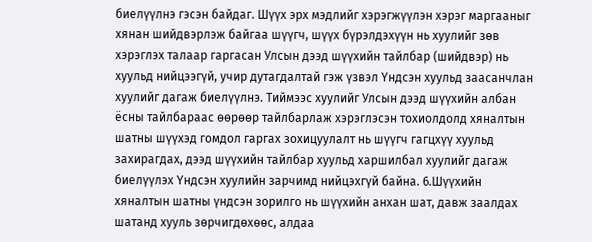биелүүлнэ гэсэн байдаг. Шүүх эрх мэдлийг хэрэгжүүлэн хэрэг маргааныг хянан шийдвэрлэж байгаа шүүгч, шүүх бүрэлдэхүүн нь хуулийг зөв хэрэглэх талаар гаргасан Улсын дээд шүүхийн тайлбар (шийдвэр) нь хуульд нийцээгүй, учир дутагдалтай гэж үзвэл Үндсэн хуульд заасанчлан хуулийг дагаж биелүүлнэ. Тиймээс хуулийг Улсын дээд шүүхийн албан ёсны тайлбараас өөрөөр тайлбарлаж хэрэглэсэн тохиолдолд хяналтын шатны шүүхэд гомдол гаргах зохицуулалт нь шүүгч гагцхүү хуульд захирагдах, дээд шүүхийн тайлбар хуульд харшилбал хуулийг дагаж биелүүлэх Үндсэн хуулийн зарчимд нийцэхгүй байна. 6.Шүүхийн хяналтын шатны үндсэн зорилго нь шүүхийн анхан шат, давж заалдах шатанд хууль зөрчигдөхөөс, алдаа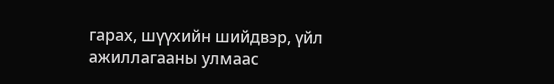гарах, шүүхийн шийдвэр, үйл ажиллагааны улмаас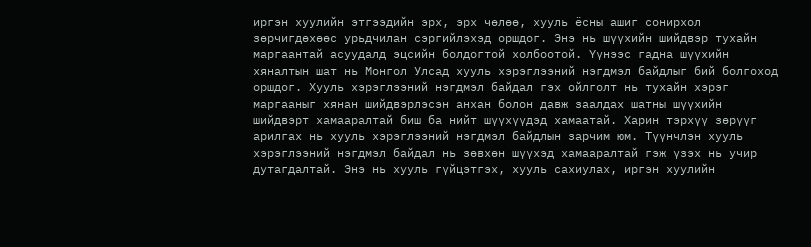иргэн хуулийн этгээдийн эрх, эрх чөлөө, хууль ёсны ашиг сонирхол зөрчигдөхөөс урьдчилан сэргийлэхэд оршдог. Энэ нь шүүхийн шийдвэр тухайн маргаантай асуудалд эцсийн болдогтой холбоотой. Үүнээс гадна шүүхийн хяналтын шат нь Монгол Улсад хууль хэрэглээний нэгдмэл байдлыг бий болгоход оршдог. Хууль хэрэглээний нэгдмэл байдал гэх ойлголт нь тухайн хэрэг маргааныг хянан шийдвэрлэсэн анхан болон давж заалдах шатны шүүхийн шийдвэрт хамааралтай биш ба нийт шүүхүүдэд хамаатай. Харин тэрхүү зөрүүг арилгах нь хууль хэрэглээний нэгдмэл байдлын зарчим юм. Түүнчлэн хууль хэрэглээний нэгдмэл байдал нь зөвхөн шүүхэд хамааралтай гэж үзэх нь учир дутагдалтай. Энэ нь хууль гүйцэтгэх, хууль сахиулах, иргэн хуулийн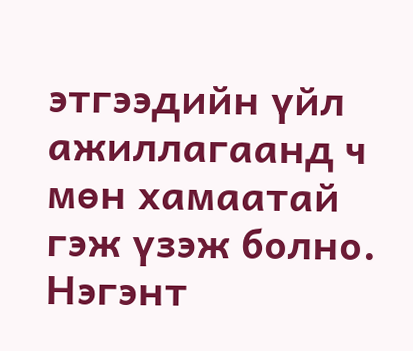этгээдийн үйл ажиллагаанд ч мөн хамаатай гэж үзэж болно. Нэгэнт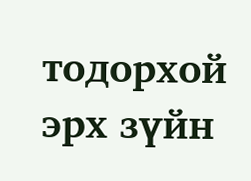тодорхой эрх зүйн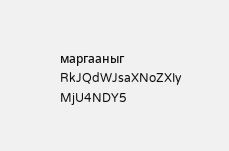маргааныг
RkJQdWJsaXNoZXIy MjU4NDY5